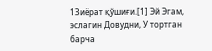1Зиёрат қўшиғи.[1] Эй Эгам, эслагин Довудни, У тортган барча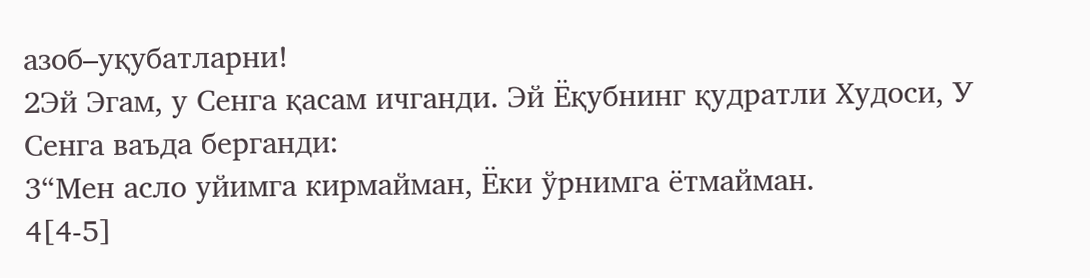азоб–уқубатларни!
2Эй Эгам, у Сенга қасам ичганди. Эй Ёқубнинг қудратли Худоси, У Сенга ваъда берганди:
3“Мен асло уйимга кирмайман, Ёки ўрнимга ётмайман.
4[4-5]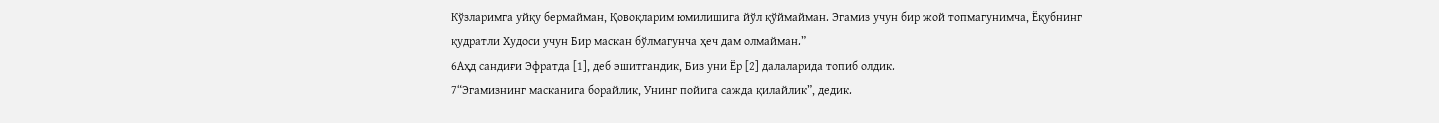Кўзларимга уйқу бермайман, Қовоқларим юмилишига йўл қўймайман. Эгамиз учун бир жой топмагунимча, Ёқубнинг қудратли Худоси учун Бир маскан бўлмагунча ҳеч дам олмайман.”
6Аҳд сандиғи Эфратда [1], деб эшитгандик, Биз уни Ёр [2] далаларида топиб олдик.
7“Эгамизнинг масканига борайлик, Унинг пойига сажда қилайлик”, дедик.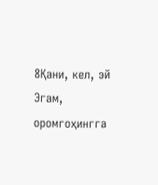8Қани, кел, эй Эгам, оромгоҳингга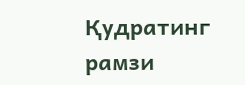Қудратинг рамзи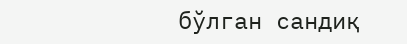бўлган сандиқ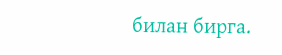билан бирга.